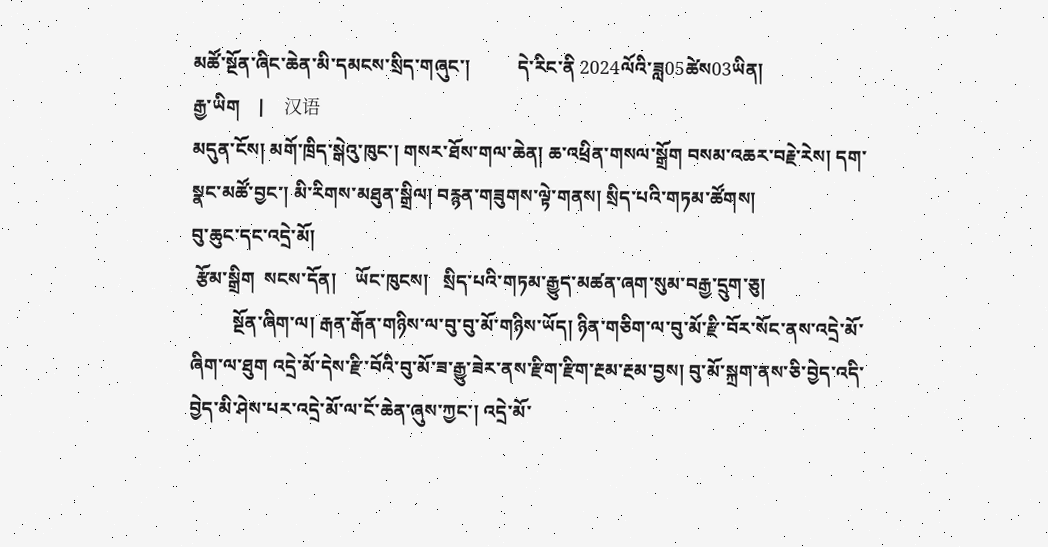མཚོ་སྔོན་ཞིང་ཆེན་མི་དམངས་སྲིད་གཞུང་།          དེ་རིང་ནི 2024ལོའི་ཟླ05ཚེས03ཡིན།
རྒྱ་ཡིག    |    汉语
མདུན་ངོས། མགོ་ཁྲིད་སྒེའུ་ཁུང་། གསར་ཐོས་གལ་ཆེན། ཆ་འཕྲིན་གསལ་སྒྲོག བསམ་འཆར་བརྗེ་རེས། དག་སྣང་མཚོ་བྱང་། མི་རིགས་མཐུན་སྒྲིལ། བརྙན་གཟུགས་ལྟེ་གནས། སྲིད་པའི་གཏམ་ཚོགས།
བུ་ཆུང་དང་འདྲེ་མོ།
 རྩོམ་སྒྲིག  སངས་དོན།    ཡོང་ཁུངས།   སྲིད་པའི་གཏམ་རྒྱུད་མཚན་ཞག་སུམ་བརྒྱ་དྲུག་ཅུ།
         སྔོན་ཞིག་ལ། རྒན་རྒོན་གཉིས་ལ་བུ་བུ་མོ་གཉིས་ཡོད། ཉིན་གཅིག་ལ་བུ་མོ་རྫི་བོར་སོང་ནས་འདྲེ་མོ་ཞིག་ལ་ཐུག འདྲེ་མོ་དེས་རྫི་བོའི་བུ་མོ་ཟ་རྒྱུ་ཟེར་ནས་རྫིག་རྫིག་རྔམ་རྔམ་བྱས། བུ་མོ་སྐྲག་ནས་ཅི་བྱེད་འདི་བྱེད་མི་ཤེས་པར་འདྲེ་མོ་ལ་ངོ་ཆེན་ཞུས་ཀྱང་། འདྲེ་མོ་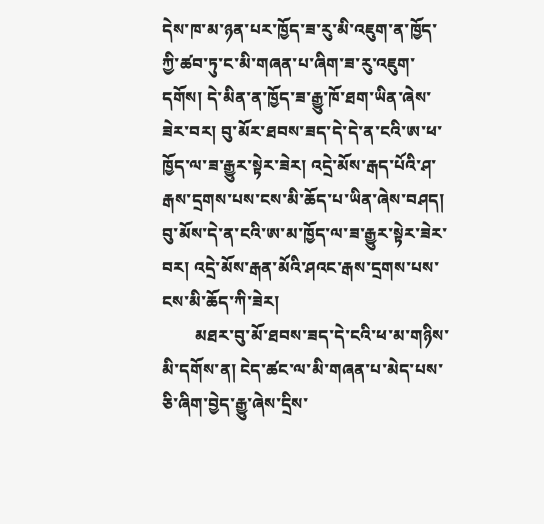དེས་ཁ་མ་ཉན་པར་ཁྱོད་ཟ་རུ་མི་འཇུག་ན་ཁྱོད་ཀྱི་ཚབ་ཏུ་ང་མི་གཞན་པ་ཞིག་ཟ་རུ་འཇུག་དགོས། དེ་མིན་ན་ཁྱོད་ཟ་རྒྱུ་ཁོ་ཐག་ཡིན་ཞེས་ཟེར་བར། བུ་མོར་ཐབས་ཟད་དེ་དེ་ན་ངའི་ཨ་ཕ་ཁྱོད་ལ་ཟ་རྒྱུར་སྟེར་ཟེར། འདྲེ་མོས་རྒད་པོའི་ཤ་རྒས་དྲགས་པས་ངས་མི་ཆོད་པ་ཡིན་ཞེས་བཤད། བུ་མོས་དེ་ན་ངའི་ཨ་མ་ཁྱོད་ལ་ཟ་རྒྱུར་སྟེར་ཟེར་བར། འདྲེ་མོས་རྒན་མོའི་ཤའང་རྒས་དྲགས་པས་ངས་མི་ཆོད་ཀི་ཟེར།
        མཐར་བུ་མོ་ཐབས་ཟད་དེ་ངའི་ཕ་མ་གཉིས་མི་དགོས་ན། ངེད་ཚང་ལ་མི་གཞན་པ་མེད་པས་ཅི་ཞིག་བྱེད་རྒྱུ་ཞེས་དྲིས་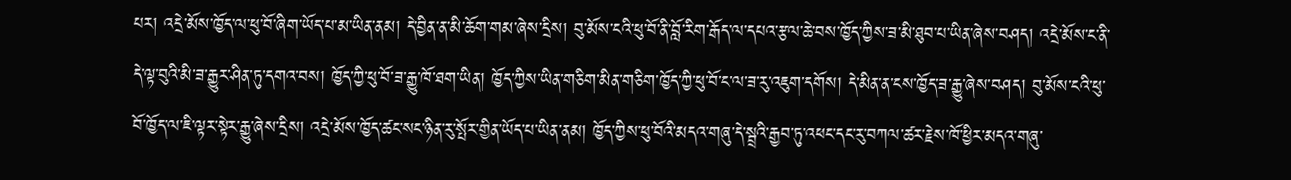པར། འདྲེ་མོས་ཁྱོད་ལ་ཕུ་བོ་ཞིག་ཡོད་པ་མ་ཡིན་ནམ། དེ་བྱིན་ན་མི་ཆོག་གམ་ཞེས་དྲིས། བུ་མོས་ངའི་ཕུ་བོ་ནི་བློ་རིག་རྒོད་ལ་དཔའ་རྩལ་ཆེ་བས་ཁྱོད་ཀྱིས་ཟ་མི་ཐུབ་པ་ཡིན་ཞེས་བཤད། འདྲེ་མོས་ང་ནི་དེ་ལྟ་བུའི་མི་ཟ་རྒྱུར་ཤིན་ཏུ་དགའ་བས། ཁྱོད་ཀྱི་ཕུ་བོ་ཟ་རྒྱུ་ཁོ་ཐག་ཡིན། ཁྱོད་ཀྱིས་ཡིན་གཅིག་མིན་གཅིག་ཁྱོད་ཀྱི་ཕུ་བོ་ང་ལ་ཟ་རུ་འཇུག་དགོས། དེ་མིན་ན་ངས་ཁྱོད་ཟ་རྒྱུ་ཞེས་བཤད། བུ་མོས་ངའི་ཕུ་བོ་ཁྱོད་ལ་ཇི་ལྟར་སྟེར་རྒྱུ་ཞེས་དྲིས། འདྲེ་མོས་ཁྱོད་ཚང་སང་ཉིན་རུ་སྤོར་གྱིན་ཡོད་པ་ཡིན་ནམ། ཁྱོད་ཀྱིས་ཕུ་བོའི་མདའ་གཞུ་དེ་སྦྲའི་རྒྱབ་ཏུ་འཕང་དང་རུ་བཀལ་ཚར་རྗེས་ཁོ་ཕྱིར་མདའ་གཞུ་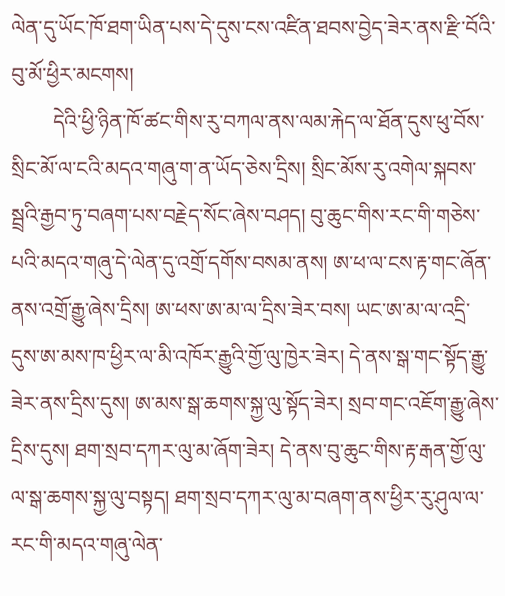ལེན་དུ་ཡོང་ཁོ་ཐག་ཡིན་པས་དེ་དུས་ངས་འཛིན་ཐབས་བྱེད་ཟེར་ནས་རྫི་བོའི་བུ་མོ་ཕྱིར་མངགས།
        དེའི་ཕྱི་ཉིན་ཁོ་ཚང་གིས་རུ་བཀལ་ནས་ལམ་རྐེད་ལ་ཐོན་དུས་ཕུ་བོས་སྲིང་མོ་ལ་ངའི་མདའ་གཞུ་ག་ན་ཡོད་ཅེས་དྲིས། སྲིང་མོས་རུ་འགེལ་སྐབས་སྦྲའི་རྒྱབ་ཏུ་བཞག་པས་བརྗེད་སོང་ཞེས་བཤད། བུ་ཆུང་གིས་རང་གི་གཅེས་པའི་མདའ་གཞུ་དེ་ལེན་དུ་འགྲོ་དགོས་བསམ་ནས། ཨ་ཕ་ལ་ངས་རྟ་གང་ཞོན་ནས་འགྲོ་རྒྱུ་ཞེས་དྲིས། ཨ་ཕས་ཨ་མ་ལ་དྲིས་ཟེར་བས། ཡང་ཨ་མ་ལ་འདྲི་དུས་ཨ་མས་ཁ་ཕྱིར་ལ་མི་འཁོར་རྒྱུའི་གྱོ་ལུ་ཁྱེར་ཟེར། དེ་ནས་སྒ་གང་སྟོད་རྒྱུ་ཟེར་ནས་དྲིས་དུས། ཨ་མས་སྒ་ཆགས་སྐྱ་ལུ་སྟོད་ཟེར། སྲབ་གང་འཇོག་རྒྱུ་ཞེས་དྲིས་དུས། ཐག་སྲབ་དཀར་ལུ་མ་ཞོག་ཟེར། དེ་ནས་བུ་ཆུང་གིས་རྟ་རྒན་གྱོ་ལུ་ལ་སྒ་ཆགས་སྐྱ་ལུ་བསྟད། ཐག་སྲབ་དཀར་ལུ་མ་བཞག་ནས་ཕྱིར་རུ་ཤུལ་ལ་རང་གི་མདའ་གཞུ་ལེན་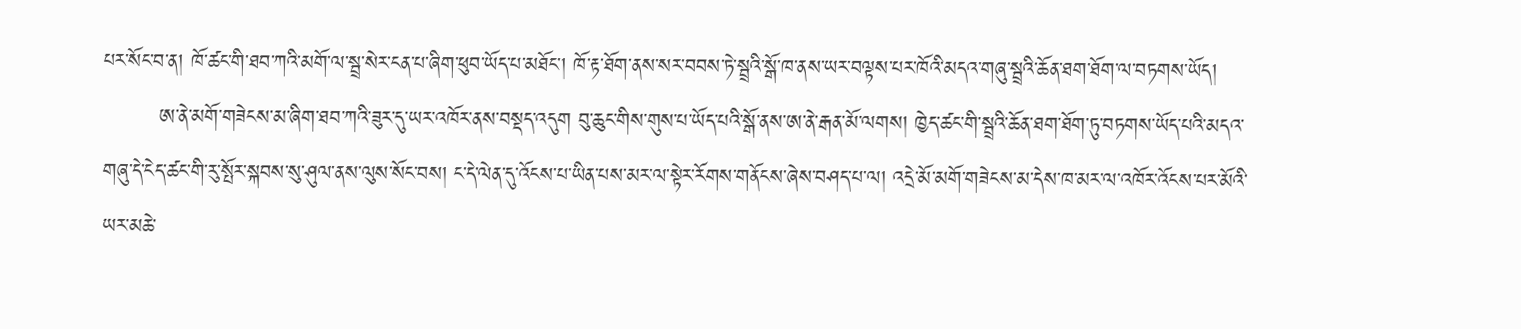པར་སོང་བ་ན། ཁོ་ཚང་གི་ཐབ་ཀའི་མགོ་ལ་སྦྲ་སེར་ངན་པ་ཞིག་ཕུབ་ཡོད་པ་མཐོང་། ཁོ་རྟ་ཐོག་ནས་སར་བབས་ཏེ་སྦྲའི་སྒོ་ཁ་ནས་ཡར་བལྟས་པར་ཁོའི་མདའ་གཞུ་སྦྲའི་ཆོན་ཐག་ཐོག་ལ་བཏགས་ཡོད།
        ཨ་ནེ་མགོ་གཟེངས་མ་ཞིག་ཐབ་ཀའི་ཟུར་དུ་ཡར་འཁོར་ནས་བསྡད་འདུག བུ་ཆུང་གིས་གུས་པ་ཡོད་པའི་སྒོ་ནས་ཨ་ནེ་རྒན་མོ་ལགས། ཁྱེད་ཚང་གི་སྦྲའི་ཆོན་ཐག་ཐོག་ཏུ་བཏགས་ཡོད་པའི་མདའ་གཞུ་དེ་ངེད་ཚང་གི་རུ་སྤོར་སྐབས་སུ་ཤུལ་ནས་ལུས་སོང་བས། ང་དེ་ལེན་དུ་འོངས་པ་ཡིན་པས་མར་ལ་སྟེར་རོགས་གནོངས་ཞེས་བཤད་པ་ལ། འདྲེ་མོ་མགོ་གཟེངས་མ་དེས་ཁ་མར་ལ་འཁོར་འོངས་པར་མོའི་ཡར་མཆེ་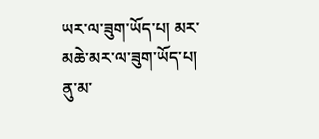ཡར་ལ་ཟུག་ཡོད་པ། མར་མཆེ་མར་ལ་ཟུག་ཡོད་པ། ནུ་མ་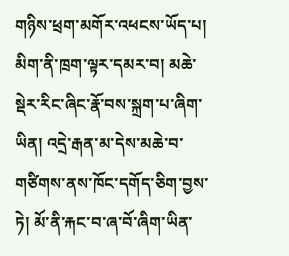གཉིས་ཕྲག་མགོར་འཕངས་ཡོད་པ། མིག་ནི་ཁྲག་ལྟར་དམར་བ། མཆེ་སྡེར་རིང་ཞིང་རྣོ་བས་སྐྲག་པ་ཞིག་ཡིན། འདྲེ་རྒན་མ་དེས་མཆེ་བ་གཙིགས་ནས་ཁོང་དགོད་ཅིག་བྱས་ཏེ། མོ་ནི་རྐང་བ་ཞ་བོ་ཞིག་ཡིན་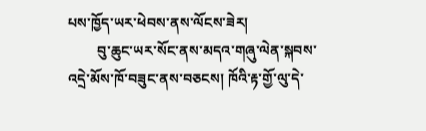པས་ཁྱོད་ཡར་ཕེབས་ནས་ལོངས་ཟེར།
        བུ་ཆུང་ཡར་སོང་ནས་མདའ་གཞུ་ལེན་སྐབས་འདྲེ་མོས་ཁོ་བཟུང་ནས་བཅངས། ཁོའི་རྟ་གྱོ་ལུ་དེ་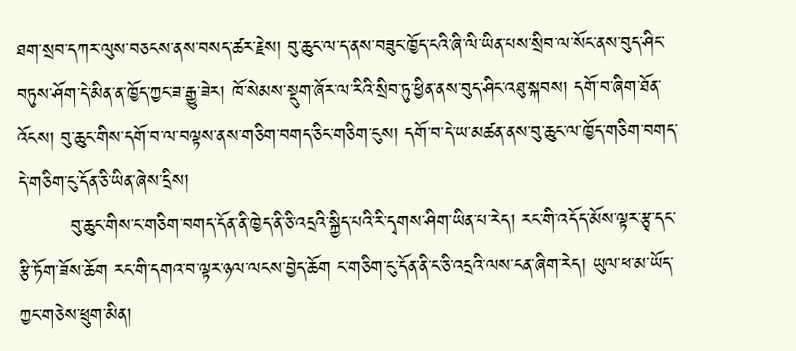ཐག་སྲབ་དཀར་ལུས་བཅངས་ནས་བསད་ཚར་རྗེས། བུ་ཆུང་ལ་ད་ནས་བཟུང་ཁྱོད་ངའི་ཞི་ལི་ཡིན་པས་སྲིབ་ལ་སོང་ནས་བུད་ཤིང་བཏུས་ཤོག་དེ་མིན་ན་ཁྱོད་ཀྱང་ཟ་རྒྱུ་ཟེར། ཁོ་སེམས་སྡུག་ཞོར་ལ་རིའི་སྲིབ་ཏུ་ཕྱིན་ནས་བུད་ཤིང་འཐུ་སྐབས། དགོ་བ་ཞིག་ཐོན་འོངས། བུ་ཆུང་གིས་དགོ་བ་ལ་བལྟས་ནས་གཅིག་བགད་ཅིང་གཅིག་ངུས། དགོ་བ་དེ་ཡ་མཚན་ནས་བུ་ཆུང་ལ་ཁྱོད་གཅིག་བགད་དེ་གཅིག་ངུ་དོན་ཅི་ཡིན་ཞེས་དྲིས།
        བུ་ཆུང་གིས་ང་གཅིག་བགད་དོན་ནི་ཁྱེད་ནི་ཅི་འདྲའི་སྐྱིད་པའི་རི་དྭགས་ཤིག་ཡིན་པ་རེད། རང་གི་འདོད་མོས་ལྟར་རྩྭ་དང་རྩི་ཏོག་ཟོས་ཆོག རང་གི་དགའ་བ་ལྟར་ཉལ་ལངས་བྱེད་ཆོག ང་གཅིག་ངུ་དོན་ནི་ང་ཅི་འདྲའི་ལས་ངན་ཞིག་རེད། ཡུལ་ཕ་མ་ཡོད་ཀྱང་གཅེས་ཕྲུག་མིན།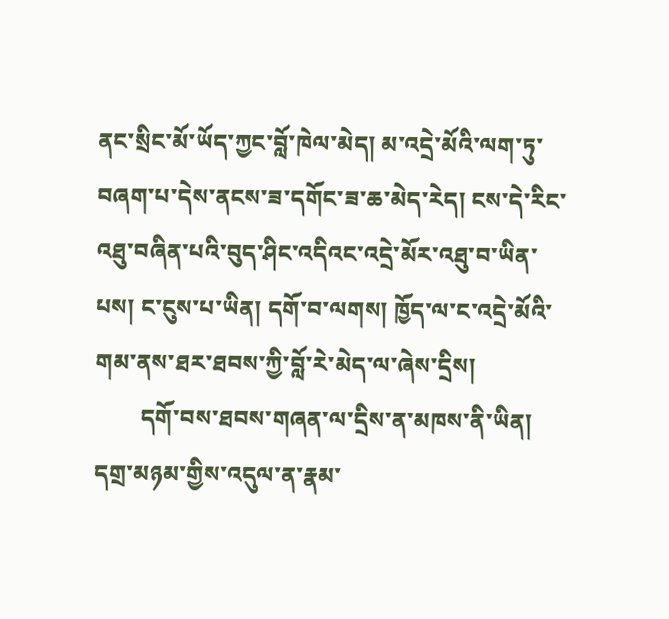ནང་སྲིང་མོ་ཡོད་ཀྱང་བློ་ཁེལ་མེད། མ་འདྲེ་མོའི་ལག་ཏུ་བཞག་པ་དེས་ནངས་ཟ་དགོང་ཟ་ཆ་མེད་རེད། ངས་དེ་རིང་འཐུ་བཞིན་པའི་བུད་ཤིང་འདིའང་འདྲེ་མོར་འཐུ་བ་ཡིན་པས། ང་ངུས་པ་ཡིན། དགོ་བ་ལགས། ཁྱོད་ལ་ང་འདྲེ་མོའི་གམ་ནས་ཐར་ཐབས་ཀྱི་བློ་རེ་མེད་ལ་ཞེས་དྲིས།
        དགོ་བས་ཐབས་གཞན་ལ་དྲིས་ན་མཁས་ནི་ཡིན། དགྲ་མཉམ་གྱིས་འདུལ་ན་རྣམ་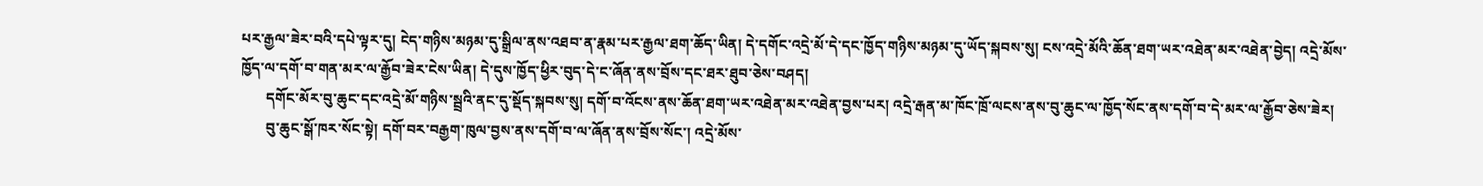པར་རྒྱལ་ཟེར་བའི་དཔེ་ལྟར་དུ། ངེད་གཉིས་མཉམ་དུ་སྒྲིལ་ནས་འཐབ་ན་རྣམ་པར་རྒྱལ་ཐག་ཆོད་ཡིན། དེ་དགོང་འདྲེ་མོ་དེ་དང་ཁྱོད་གཉིས་མཉམ་དུ་ཡོད་སྐབས་སུ། ངས་འདྲེ་མོའི་ཆོན་ཐག་ཡར་འཐེན་མར་འཐེན་བྱེད། འདྲེ་མོས་ཁྱོད་ལ་དགོ་བ་གན་མར་ལ་རྒྱོབ་ཟེར་ངེས་ཡིན། དེ་དུས་ཁྱོད་ཕྱིར་བུད་དེ་ང་ཞོན་ནས་བྲོས་དང་ཐར་ཐུབ་ཅེས་བཤད།
       དགོང་མོར་བུ་ཆུང་དང་འདྲེ་མོ་གཉིས་སྦྲའི་ནང་དུ་སྡོད་སྐབས་སུ། དགོ་བ་འོངས་ནས་ཆོན་ཐག་ཡར་འཐེན་མར་འཐེན་བྱས་པར། འདྲེ་རྒན་མ་ཁོང་ཁྲོ་ལངས་ནས་བུ་ཆུང་ལ་ཁྱོད་སོང་ནས་དགོ་བ་དེ་མར་ལ་རྒྱོབ་ཅེས་ཟེར།
       བུ་ཆུང་སྒོ་ཁར་སོང་སྟེ། དགོ་བར་བརྒྱག་ཁུལ་བྱས་ནས་དགོ་བ་ལ་ཞོན་ནས་བྲོས་སོང་། འདྲེ་མོས་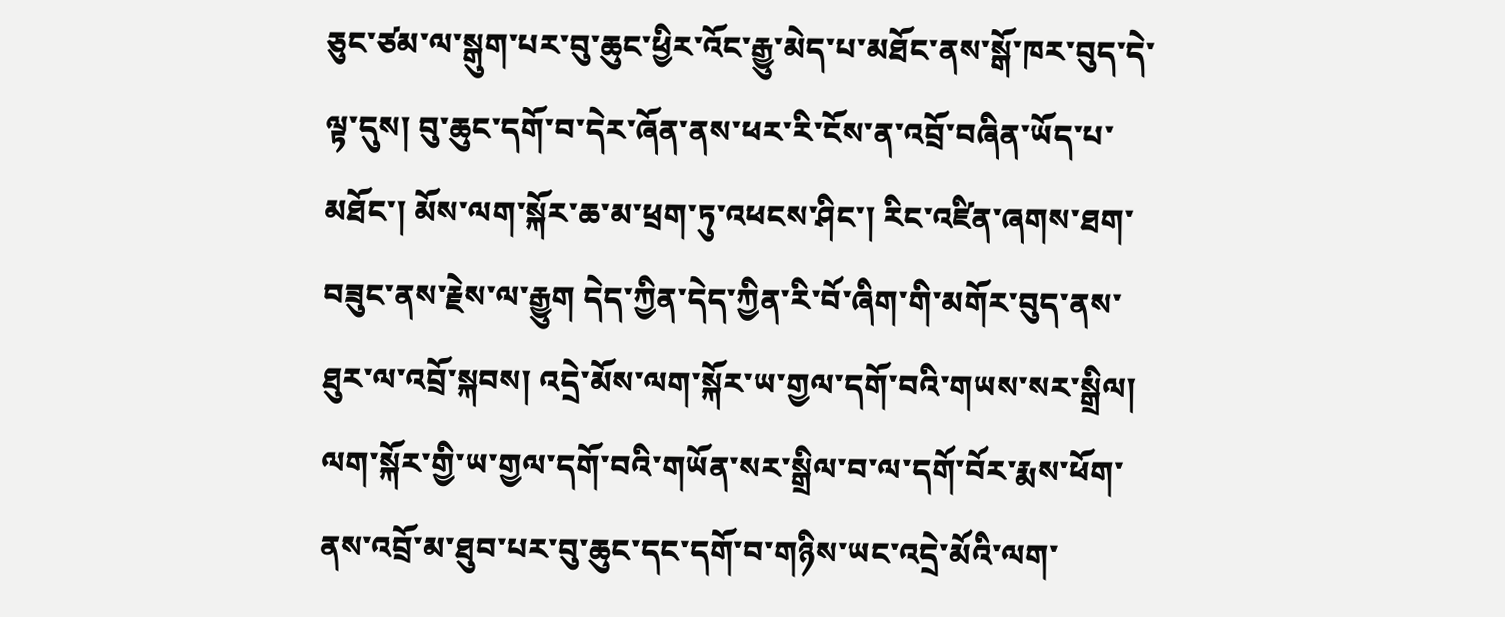ཅུང་ཙམ་ལ་སྒུག་པར་བུ་ཆུང་ཕྱིར་འོང་རྒྱུ་མེད་པ་མཐོང་ནས་སྒོ་ཁར་བུད་དེ་ལྟ་དུས། བུ་ཆུང་དགོ་བ་དེར་ཞོན་ནས་ཕར་རི་ངོས་ན་འབྲོ་བཞིན་ཡོད་པ་མཐོང་། མོས་ལག་སྐོར་ཆ་མ་ཕྲག་ཏུ་འཕངས་ཤིང་། རིང་འཛིན་ཞགས་ཐག་བཟུང་ནས་རྗེས་ལ་རྒྱུག དེད་ཀྱིན་དེད་ཀྱིན་རི་བོ་ཞིག་གི་མགོར་བུད་ནས་ཐུར་ལ་འབྲོ་སྐབས། འདྲེ་མོས་ལག་སྐོར་ཡ་གྱལ་དགོ་བའི་གཡས་སར་སྒྲིལ། ལག་སྐོར་གྱི་ཡ་གྱལ་དགོ་བའི་གཡོན་སར་སྒྲིལ་བ་ལ་དགོ་བོར་རྨས་ཕོག་ནས་འབྲོ་མ་ཐུབ་པར་བུ་ཆུང་དང་དགོ་བ་གཉིས་ཡང་འདྲེ་མོའི་ལག་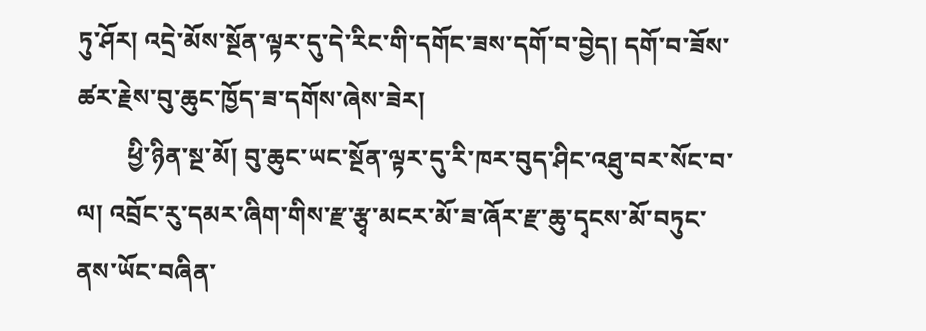ཏུ་ཤོར། འདྲེ་མོས་སྔོན་ལྟར་དུ་དེ་རིང་གི་དགོང་ཟས་དགོ་བ་བྱེད། དགོ་བ་ཟོས་ཚར་རྗེས་བུ་ཆུང་ཁྱོད་ཟ་དགོས་ཞེས་ཟེར།
        ཕྱི་ཉིན་སྔ་མོ། བུ་ཆུང་ཡང་སྔོན་ལྟར་དུ་རི་ཁར་བུད་ཤིང་འཐུ་བར་སོང་བ་ལ། འབྲོང་རུ་དམར་ཞིག་གིས་རྫ་རྩྭ་མངར་མོ་ཟ་ཞོར་རྫ་ཆུ་དྭངས་མོ་བཏུང་ནས་ཡོང་བཞིན་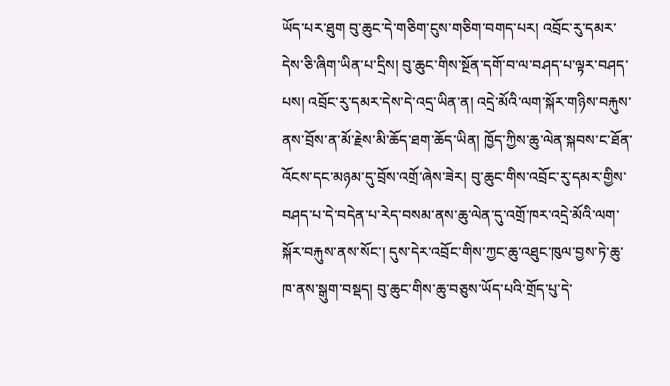ཡོད་པར་ཐུག བུ་ཆུང་དེ་གཅིག་ངུས་གཅིག་བགད་པར། འབྲོང་རུ་དམར་དེས་ཅི་ཞིག་ཡིན་པ་དྲིས། བུ་ཆུང་གིས་སྔོན་དགོ་བ་ལ་བཤད་པ་ལྟར་བཤད་པས། འབྲོང་རུ་དམར་དེས་དེ་འདྲ་ཡིན་ན། འདྲེ་མོའི་ལག་སྐོར་གཉིས་བརྐུས་ནས་བྲོས་ན་མོ་རྗེས་མི་ཆོད་ཐག་ཆོད་ཡིན། ཁྱོད་ཀྱིས་ཆུ་ལེན་སྐབས་ང་ཐོན་འོངས་དང་མཉམ་དུ་བྲོས་འགྲོ་ཞེས་ཟེར། བུ་ཆུང་གིས་འབྲོང་རུ་དམར་གྱིས་བཤད་པ་དེ་བདེན་པ་རེད་བསམ་ནས་ཆུ་ལེན་དུ་འགྲོ་ཁར་འདྲེ་མོའི་ལག་སྐོར་བརྐུས་ནས་སོང་། དུས་དེར་འབྲོང་གིས་ཀྱང་ཆུ་འཐུང་ཁུལ་བྱས་ཏེ་ཆུ་ཁ་ནས་སྒུག་བསྡད། བུ་ཆུང་གིས་ཆུ་བཅུས་ཡོད་པའི་གྲོད་པུ་དེ་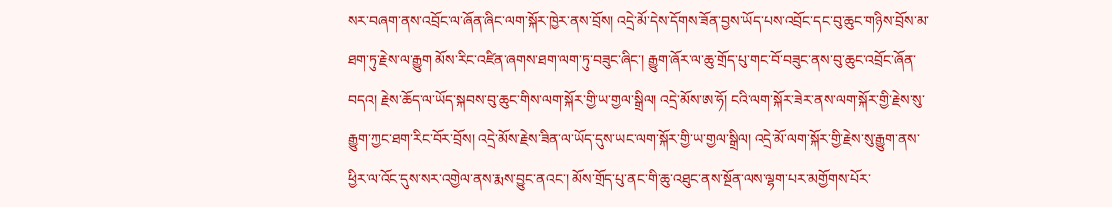སར་བཞག་ནས་འབྲོང་ལ་ཞོན་ཞིང་ལག་སྐོར་ཁྱེར་ནས་བྲོས། འདྲེ་མོ་དེས་དོགས་ཟོན་བྱས་ཡོད་པས་འབྲོང་དང་བུ་ཆུང་གཉིས་བྲོས་མ་ཐག་ཏུ་རྗེས་ལ་རྒྱུག མོས་རིང་འཛིན་ཞགས་ཐག་ལག་ཏུ་བཟུང་ཞིང་། རྒྱུག་ཞོར་ལ་ཆུ་གྲོད་པུ་གང་བོ་བཟུང་ནས་བུ་ཆུང་འབྲོང་ཞོན་བདའ། རྗེས་ཆོད་ལ་ཡོད་སྐབས་བུ་ཆུང་གིས་ལག་སྐོར་གྱི་ཡ་གྱལ་སྒྲིལ། འདྲེ་མོས་ཨ་ཧོ། ངའི་ལག་སྐོར་ཟེར་ནས་ལག་སྐོར་གྱི་རྗེས་སུ་རྒྱུག་ཀྱང་ཐག་རིང་བོར་བྲོས། འདྲེ་མོས་རྗེས་ཟིན་ལ་ཡོད་དུས་ཡང་ལག་སྐོར་གྱི་ཡ་གྱལ་སྒྲིལ། འདྲེ་མོ་ལག་སྐོར་གྱི་རྗེས་སུ་རྒྱུག་ནས་ཕྱིར་ལ་འོང་དུས་སར་འགྱེལ་ནས་རྨས་བྱུང་ནའང་། མོས་གྲོད་པུ་ནང་གི་ཆུ་འཐུང་ནས་སྔོན་ལས་ལྷག་པར་མགྱོགས་པོར་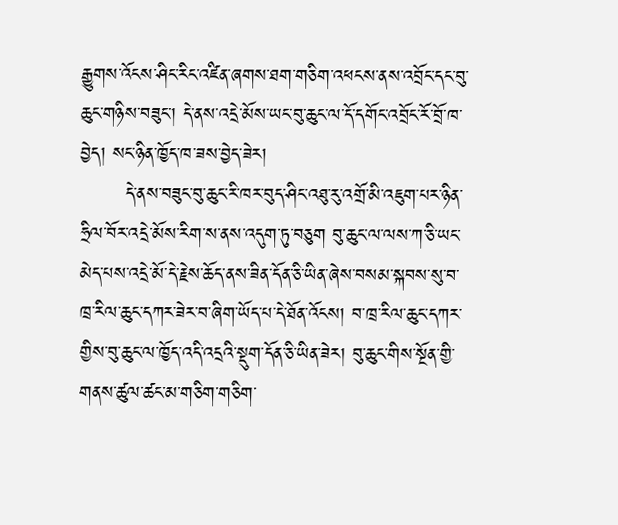རྒྱུགས་འོངས་ཤིང་རིང་འཛིན་ཞགས་ཐག་གཅིག་འཕངས་ནས་འབྲོང་དང་བུ་ཆུང་གཉིས་བཟུང་། དེ་ནས་འདྲེ་མོས་ཡང་བུ་ཆུང་ལ་དོ་དགོང་འབྲོང་རོ་བྲོ་ཁ་བྱེད། སང་ཉིན་ཁྱོད་ཁ་ཟས་བྱེད་ཟེར།
       དེ་ནས་བཟུང་བུ་ཆུང་རི་ཁར་བུད་ཤིང་འཐུ་རུ་འགྲོ་མི་འཇུག་པར་ཉིན་ཧྲིལ་བོར་འདྲེ་མོས་རིག་ས་ནས་འདུག་ཏུ་བཅུག བུ་ཆུང་ལ་ལས་ཀ་ཅི་ཡང་མེད་པས་འདྲེ་མོ་དེ་རྗེས་ཆོད་ནས་ཟིན་དོན་ཅི་ཡིན་ཞེས་བསམ་སྐབས་སུ་བ་ཁྲ་རིལ་ཆུང་དཀར་ཟེར་བ་ཞིག་ཡོད་པ་དེ་ཐོན་འོངས། བ་ཁྲ་རིལ་ཆུང་དཀར་གྱིས་བུ་ཆུང་ལ་ཁྱོད་འདི་འདྲའི་སྡུག་དོན་ཅི་ཡིན་ཟེར། བུ་ཆུང་གིས་སྔོན་གྱི་གནས་ཚུལ་ཚང་མ་གཅིག་གཅིག་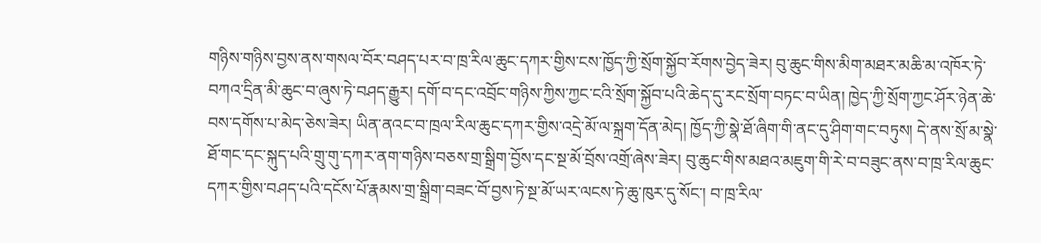གཉིས་གཉིས་བྱས་ནས་གསལ་བོར་བཤད་པར་བ་ཁྲ་རིལ་ཆུང་དཀར་གྱིས་ངས་ཁྱོད་ཀྱི་སྲོག་སྐྱོབ་རོགས་བྱེད་ཟེར། བུ་ཆུང་གིས་མིག་མཐར་མཆི་མ་འཁོར་ཏེ་བཀའ་དྲིན་མི་ཆུང་བ་ཞུས་ཏེ་བཤད་རྒྱུར། དགོ་བ་དང་འབྲོང་གཉིས་ཀྱིས་ཀྱང་ངའི་སྲོག་སྐྱོབ་པའི་ཆེད་དུ་རང་སྲོག་བཏང་བ་ཡིན། ཁྱེད་ཀྱི་སྲོག་ཀྱང་ཤོར་ཉེན་ཆེ་བས་དགོས་པ་མེད་ཅེས་ཟེར། ཡིན་ནའང་བ་ཁྲལ་རིལ་ཆུང་དཀར་གྱིས་འདྲེ་མོ་ལ་སྐྲག་དོན་མེད། ཁྱོད་ཀྱི་སྣེ་ཐོ་ཞིག་གི་ནང་དུ་ཤིག་གང་བཏུས། དེ་ནས་སྲོ་མ་སྣེ་ཐོ་གང་དང་སྐུད་པའི་གྲུ་གུ་དཀར་ནག་གཉིས་བཅས་གྲ་སྒྲིག་བྱོས་དང་སྔ་མོ་བྲོས་འགྲོ་ཞེས་ཟེར། བུ་ཆུང་གིས་མཐའ་མཇུག་གི་རེ་བ་བཟུང་ནས་བ་ཁྲ་རིལ་ཆུང་དཀར་གྱིས་བཤད་པའི་དངོས་པོ་རྣམས་གྲ་སྒྲིག་བཟང་བོ་བྱས་ཏེ་སྔ་མོ་ཡར་ལངས་ཏེ་ཆུ་ཁུར་དུ་སོང་། བ་ཁྲ་རིལ་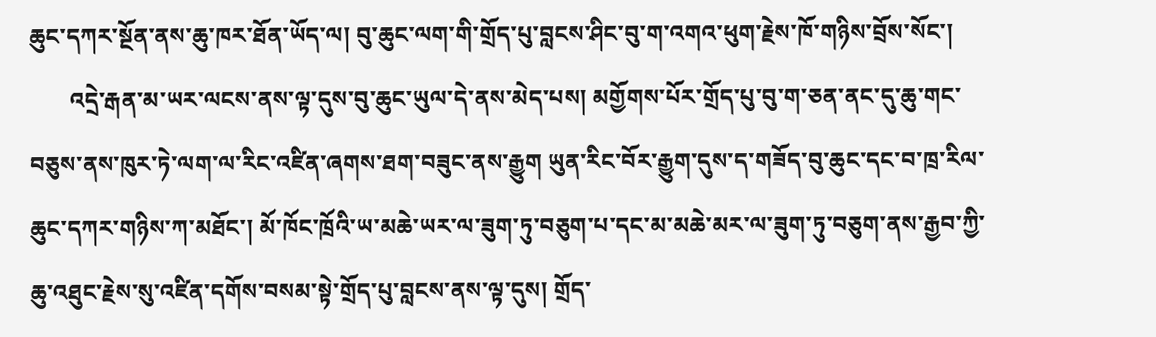ཆུང་དཀར་སྔོན་ནས་ཆུ་ཁར་ཐོན་ཡོད་ལ། བུ་ཆུང་ལག་གི་གྲོད་པུ་བླངས་ཤིང་བུ་ག་འགའ་ཕུག་རྗེས་ཁོ་གཉིས་བྲོས་སོང་།
       འདྲེ་རྒན་མ་ཡར་ལངས་ནས་ལྟ་དུས་བུ་ཆུང་ཡུལ་དེ་ནས་མེད་པས། མགྱོགས་པོར་གྲོད་པུ་བུ་ག་ཅན་ནང་དུ་ཆུ་གང་བཅུས་ནས་ཁུར་ཏེ་ལག་ལ་རིང་འཛིན་ཞགས་ཐག་བཟུང་ནས་རྒྱུག ཡུན་རིང་བོར་རྒྱུག་དུས་ད་གཟོད་བུ་ཆུང་དང་བ་ཁྲ་རིལ་ཆུང་དཀར་གཉིས་ཀ་མཐོང་། མོ་ཁོང་ཁྲོའི་ཡ་མཆེ་ཡར་ལ་ཟུག་ཏུ་བཅུག་པ་དང་མ་མཆེ་མར་ལ་ཟུག་ཏུ་བཅུག་ནས་རྒྱབ་ཀྱི་ཆུ་འཐུང་རྗེས་སུ་འཛིན་དགོས་བསམ་སྟེ་གྲོད་པུ་བླངས་ནས་ལྟ་དུས། གྲོད་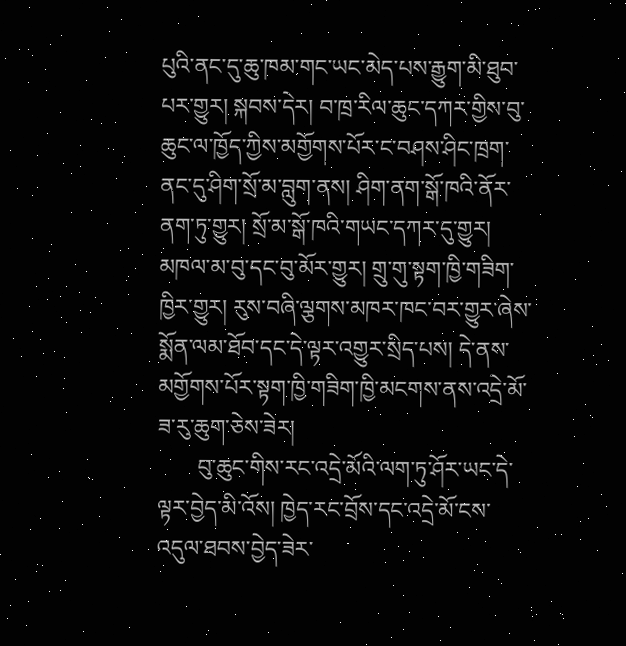པུའི་ནང་དུ་ཆུ་ཁམ་གང་ཡང་མེད་པས་རྒྱུག་མི་ཐུབ་པར་གྱུར། སྐབས་དེར། བ་ཁྲ་རིལ་ཆུང་དཀར་གྱིས་བུ་ཆུང་ལ་ཁྱོད་ཀྱིས་མགྱོགས་པོར་ང་བཤས་ཤིང་ཁྲག་ནང་དུ་ཤིག་སྲོ་མ་བླུག་ནས། ཤིག་ནག་སྒོ་ཁའི་ནོར་ནག་ཏུ་གྱུར། སྲོ་མ་སྒོ་ཁའི་གཡང་དཀར་དུ་གྱུར། མཁལ་མ་བུ་དང་བུ་མོར་གྱུར། གྲུ་གུ་སྟག་ཁྱི་གཟིག་ཁྱིར་གྱུར། རུས་བཞི་ལྕགས་མཁར་ཁང་བར་གྱུར་ཞེས་སྨོན་ལམ་ཐོབ་དང་དེ་ལྟར་འགྱུར་སྲིད་པས། དེ་ནས་མགྱོགས་པོར་སྟག་ཁྱི་གཟིག་ཁྱི་མངགས་ནས་འདྲེ་མོ་ཟ་རུ་ཆུག་ཅེས་ཟེར།
       བུ་ཆུང་གིས་རང་འདྲེ་མོའི་ལག་ཏུ་ཤོར་ཡང་དེ་ལྟར་བྱེད་མི་འོས། ཁྱེད་རང་བྲོས་དང་འདྲེ་མོ་ངས་འདུལ་ཐབས་བྱེད་ཟེར་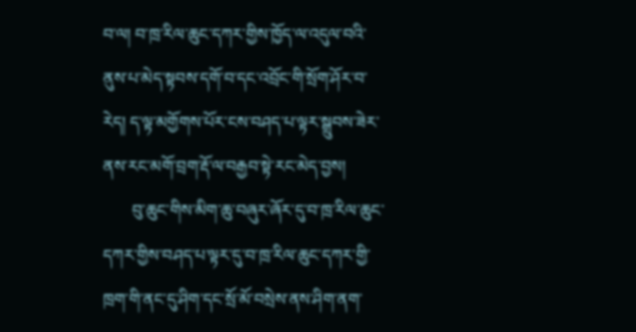བ་ལ། བ་ཁྲ་རིལ་ཆུང་དཀར་གྱིས་ཁྱོད་ལ་འདུལ་བའི་ནུས་པ་མེད་སྟབས་དགོ་བ་དང་འབྲོང་གི་སྲོག་ཤོར་བ་རེད། ད་ལྟ་མགྱོགས་པོར་ངས་བཤད་པ་ལྟར་སྒྲུབས་ཟེར་ནས་རང་མགོ་བྲག་རྡོ་ལ་བརྒྱབ་སྟེ་རང་མེད་བྱས།
       བུ་ཆུང་གིས་མིག་ཆུ་བཞུར་ཞོར་དུ་བ་ཁྲ་རིལ་ཆུང་དཀར་གྱིས་བཤད་པ་ལྟར་དུ་བ་ཁྲ་རིལ་ཆུང་དཀར་གྱི་ཁྲག་གི་ནང་དུ་ཤིག་དང་སྲོ་མོ་བསྲེས་ནས་ཤིག་ནག་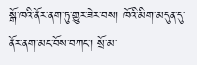སྒོ་ཁའི་ནོར་ནག་ཏུ་གྱུར་ཟེར་བས། ཁོའི་མིག་མདུན་དུ་ནོར་ནག་མང་བོས་བཀང་། སྲོ་མ་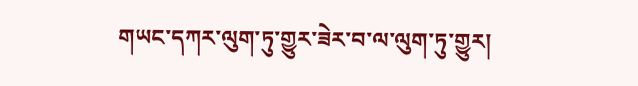གཡང་དཀར་ལུག་ཏུ་གྱུར་ཟེར་བ་ལ་ལུག་ཏུ་གྱུར།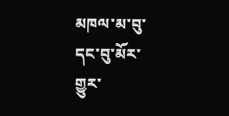མཁལ་མ་བུ་དང་བུ་མོར་གྱུར་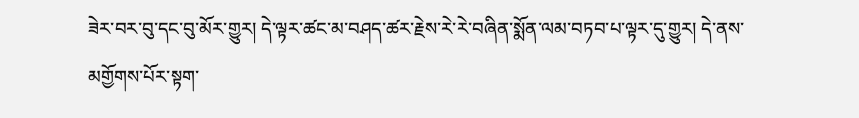ཟེར་བར་བུ་དང་བུ་མོར་གྱུར། དེ་ལྟར་ཚང་མ་བཤད་ཚར་རྗེས་རེ་རེ་བཞིན་སྨོན་ལམ་བཏབ་པ་ལྟར་དུ་གྱུར། དེ་ནས་མགྱོགས་པོར་སྟག་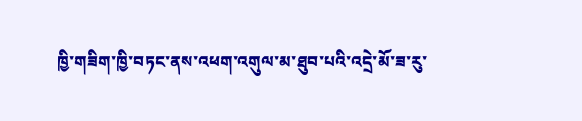ཁྱི་གཟིག་ཁྱི་བཏང་ནས་འཕག་འགུལ་མ་ཐུབ་པའི་འདྲེ་མོ་ཟ་རུ་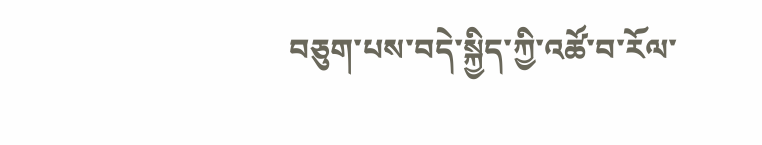བཅུག་པས་བདེ་སྐྱིད་ཀྱི་འཚོ་བ་རོལ་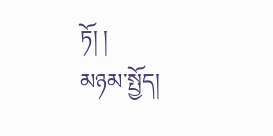ཏོ། །
མཉམ་སྤྱོད།